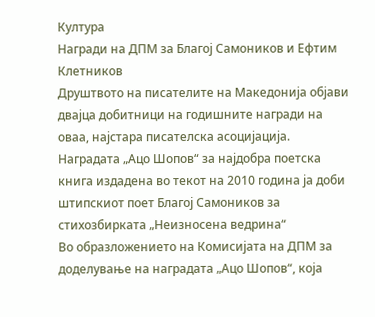Култура
Награди на ДПМ за Благој Самоников и Ефтим Клетников
Друштвото на писателите на Македонија објави двајца добитници на годишните награди на оваа, најстара писателска асоцијација. Наградата „Ацо Шопов“ за најдобра поетска книга издадена во текот на 2010 година ја доби штипскиот поет Благој Самоников за стихозбирката „Неизносена ведрина“
Во образложението на Комисијата на ДПМ за доделување на наградата „Ацо Шопов“, која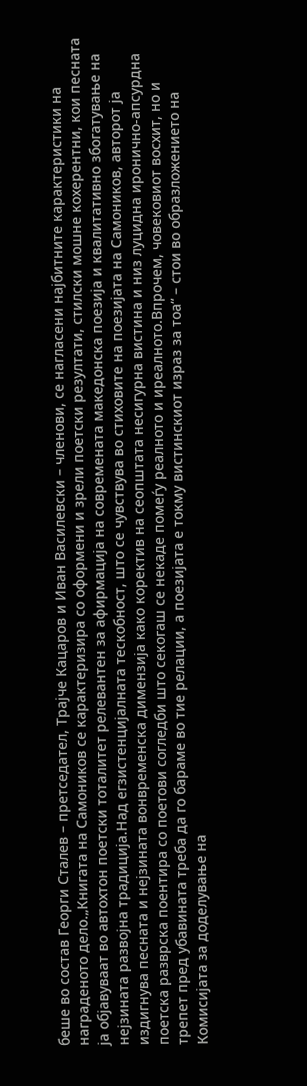беше во состав Георги Сталев – претседател, Трајче Кацаров и Иван Василевски – членови, се нагласени најбитните карактеристики на награденото дело.„Книгата на Самоников се карактеризира со оформени и зрели поетски резултати, стилски мошне кохерентни, кои песната ја објавуваат во автохтон поетски тоталитет релевантен за афирмација на современата македонска поезија и квалитативно збогатување на нејзината развојна традиција.Над егзистенцијалната тескобност, што се чувствува во стиховите на поезијата на Самоников, авторот ја издигнува песната и нејзината вонвременска димензија како коректив на сеопштата несигурна вистина и низ луцидна иронично-апсурдна поетска разврска поентира со поетови согледби што секогаш се некаде помеѓу реалното и иреалното.Впрочем, човековиот восхит, но и трепет пред убавината треба да го бараме во тие релации, а поезијата е токму вистинскиот израз за тоа“ – стои во образложението на Комисијата за доделување на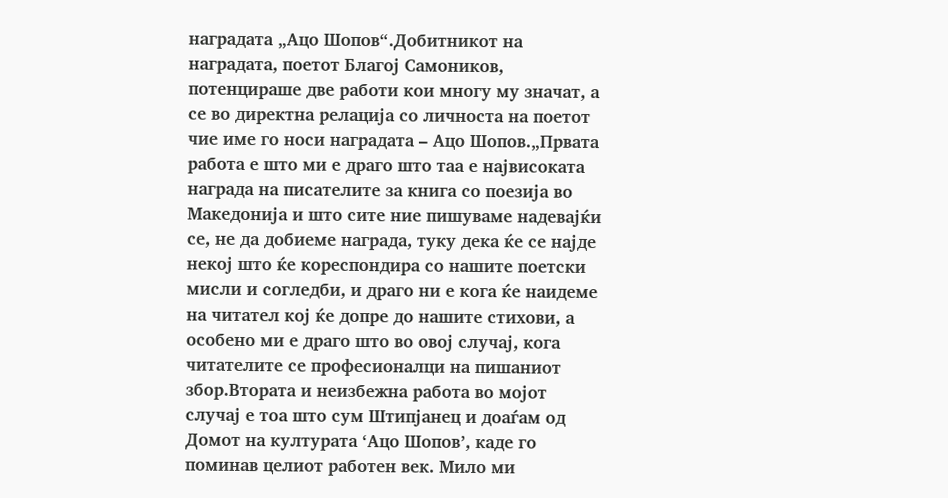наградата „Ацо Шопов“.Добитникот на наградата, поетот Благој Самоников, потенцираше две работи кои многу му значат, а се во директна релација со личноста на поетот чие име го носи наградата – Ацо Шопов.„Првата работа е што ми е драго што таа е највисоката награда на писателите за книга со поезија во Македонија и што сите ние пишуваме надевајќи се, не да добиеме награда, туку дека ќе се најде некој што ќе кореспондира со нашите поетски мисли и согледби, и драго ни е кога ќе наидеме на читател кој ќе допре до нашите стихови, а особено ми е драго што во овој случај, кога читателите се професионалци на пишаниот збор.Втората и неизбежна работа во мојот случај е тоа што сум Штипјанец и доаѓам од Домот на културата ‘Ацо Шопов’, каде го поминав целиот работен век. Мило ми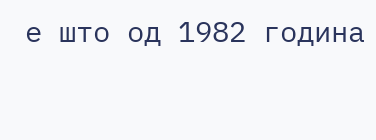е што од 1982 година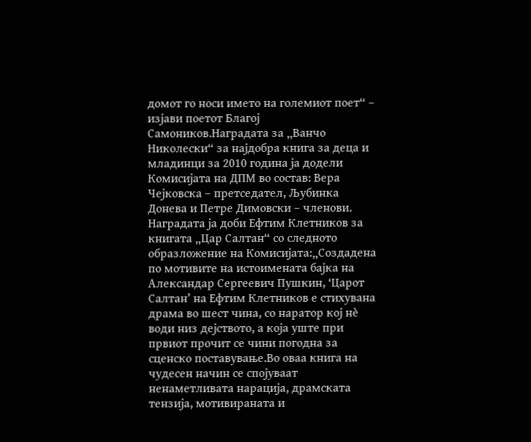домот го носи името на големиот поет“ – изјави поетот Благој Самоников.Наградата за „Ванчо Николески“ за најдобра книга за деца и младинци за 2010 година ја додели Комисијата на ДПМ во состав: Вера Чејковска – претседател, Љубинка Донева и Петре Димовски – членови. Наградата ја доби Ефтим Клетников за книгата „Цар Салтан“ со следното образложение на Комисијата:„Создадена по мотивите на истоимената бајка на Александар Сергеевич Пушкин, ‘Царот Салтан’ на Ефтим Клетников е стихувана драма во шест чина, со наратор кој нè води низ дејството, а која уште при првиот прочит се чини погодна за сценско поставување.Во оваа книга на чудесен начин се спојуваат ненаметливата нарација, драмската тензија, мотивираната и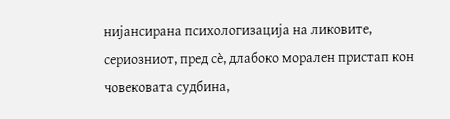нијансирана психологизација на ликовите, сериозниот, пред сè, длабоко морален пристап кон човековата судбина,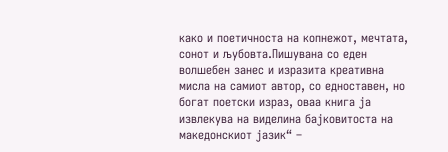како и поетичноста на копнежот, мечтата, сонот и љубовта.Пишувана со еден волшебен занес и изразита креативна мисла на самиот автор, со едноставен, но богат поетски израз, оваа книга ја извлекува на виделина бајковитоста на македонскиот јазик“ –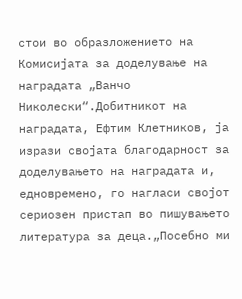стои во образложението на Комисијата за доделување на наградата „Ванчо Николески“.Добитникот на наградата, Ефтим Клетников, ја изрази својата благодарност за доделувањето на наградата и, едновремено, го нагласи својот сериозен пристап во пишувањето литература за деца.„Посебно ми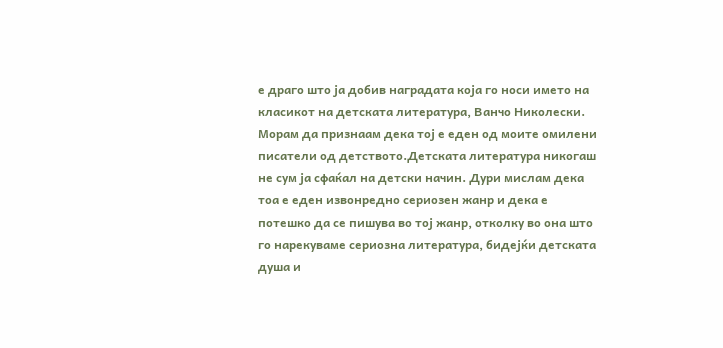е драго што ја добив наградата која го носи името на класикот на детската литература, Ванчо Николески. Морам да признаам дека тој е еден од моите омилени писатели од детството.Детската литература никогаш не сум ја сфаќал на детски начин. Дури мислам дека тоа е еден извонредно сериозен жанр и дека е потешко да се пишува во тој жанр, отколку во она што го нарекуваме сериозна литература, бидејќи детската душа и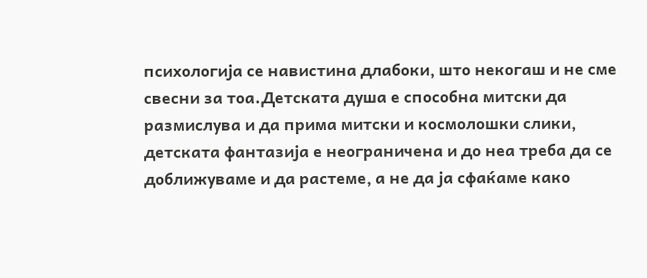психологија се навистина длабоки, што некогаш и не сме свесни за тоа.Детската душа е способна митски да размислува и да прима митски и космолошки слики, детската фантазија е неограничена и до неа треба да се доближуваме и да растеме, а не да ја сфаќаме како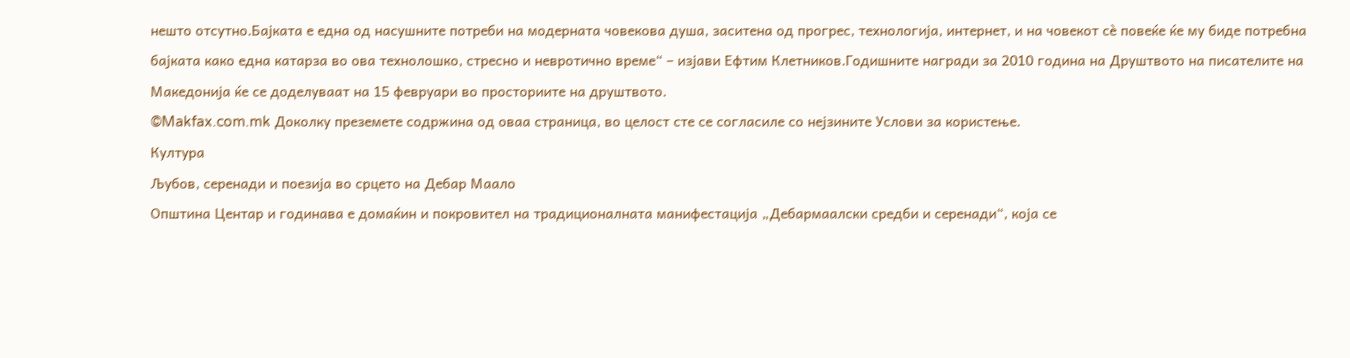нешто отсутно.Бајката е една од насушните потреби на модерната човекова душа, заситена од прогрес, технологија, интернет, и на човекот сè повеќе ќе му биде потребна бајката како една катарза во ова технолошко, стресно и невротично време“ – изјави Ефтим Клетников.Годишните награди за 2010 година на Друштвото на писателите на Македонија ќе се доделуваат на 15 февруари во просториите на друштвото.
©Makfax.com.mk Доколку преземете содржина од оваа страница, во целост сте се согласиле со нејзините Услови за користење.
Култура
Љубов, серенади и поезија во срцето на Дебар Маало
Општина Центар и годинава е домаќин и покровител на традиционалната манифестација „Дебармаалски средби и серенади“, која се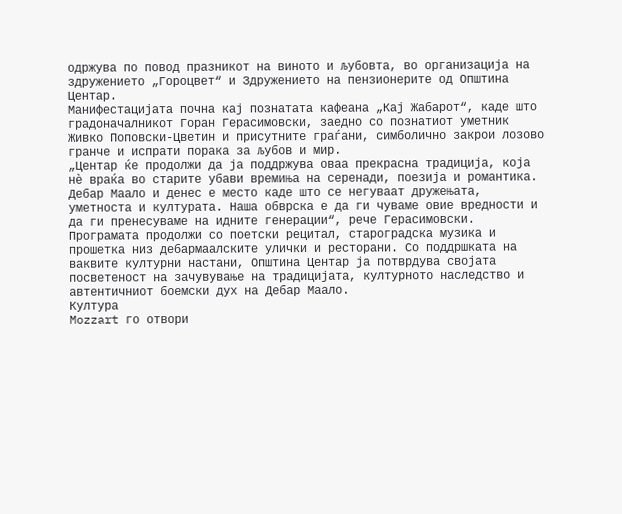одржува по повод празникот на виното и љубовта, во организација на здружението „Гороцвет“ и Здружението на пензионерите од Општина Центар.
Манифестацијата почна кај познатата кафеана „Кај Жабарот“, каде што градоначалникот Горан Герасимовски, заедно со познатиот уметник Живко Поповски-Цветин и присутните граѓани, симболично закрои лозово гранче и испрати порака за љубов и мир.
„Центар ќе продолжи да ја поддржува оваа прекрасна традиција, која нè враќа во старите убави времиња на серенади, поезија и романтика. Дебар Маало и денес е место каде што се негуваат дружењата, уметноста и културата. Наша обврска е да ги чуваме овие вредности и да ги пренесуваме на идните генерации“, рече Герасимовски.
Програмата продолжи со поетски рецитал, староградска музика и прошетка низ дебармаалските улички и ресторани. Со поддршката на ваквите културни настани, Општина Центар ја потврдува својата посветеност на зачувување на традицијата, културното наследство и автентичниот боемски дух на Дебар Маало.
Култура
Mozzart го отвори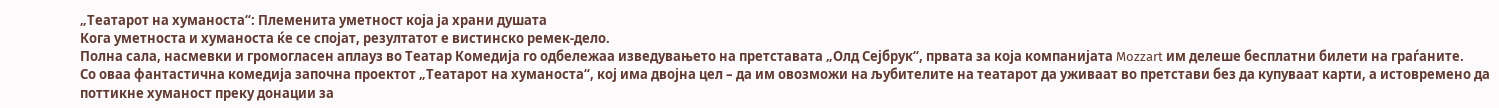„Театарот на хуманоста“: Племенита уметност која ја храни душата
Кога уметноста и хуманоста ќе се спојат, резултатот е вистинско ремек-дело.
Полна сала, насмевки и громогласен аплауз во Театар Комедија го одбележаа изведувањето на претставата „Олд Сејбрук“, првата за која компанијата Mozzart им делеше бесплатни билети на граѓаните.
Со оваа фантастична комедија започна проектот „Театарот на хуманоста“, кој има двојна цел – да им овозможи на љубителите на театарот да уживаат во претстави без да купуваат карти, а истовремено да поттикне хуманост преку донации за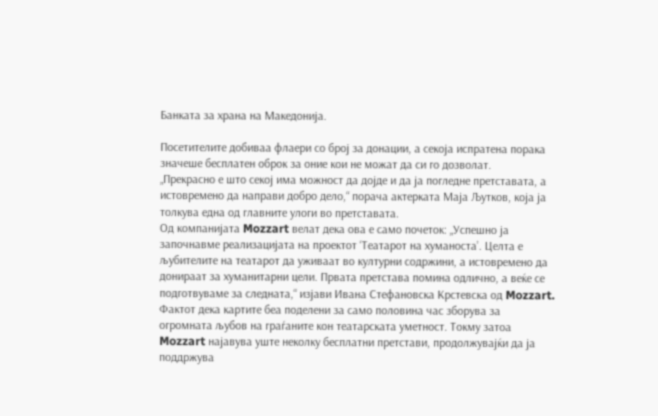Банката за храна на Македонија.

Посетителите добиваа флаери со број за донации, а секоја испратена порака значеше бесплатен оброк за оние кои не можат да си го дозволат.
„Прекрасно е што секој има можност да дојде и да ја погледне претставата, а истовремено да направи добро дело,“ порача актерката Маја Љутков, која ја толкува една од главните улоги во претставата.
Од компанијата Mozzart велат дека ова е само почеток: „Успешно ја започнавме реализацијата на проектот ‘Театарот на хуманоста’. Целта е љубителите на театарот да уживаат во културни содржини, а истовремено да донираат за хуманитарни цели. Првата претстава помина одлично, а веќе се подготвуваме за следната,“ изјави Ивана Стефановска Крстевска од Mozzart.
Фактот дека картите беа поделени за само половина час зборува за огромната љубов на граѓаните кон театарската уметност. Токму затоа Mozzart најавува уште неколку бесплатни претстави, продолжувајќи да ја поддржува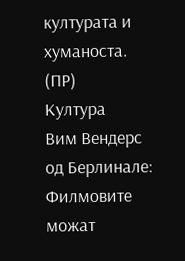културата и хуманоста.
(ПР)
Култура
Вим Вендерс од Берлинале: Филмовите можат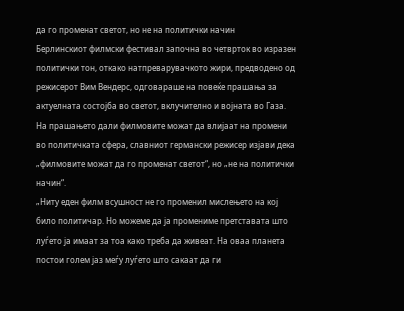да го променат светот, но не на политички начин
Берлинскиот филмски фестивал започна во четврток во изразен политички тон, откако натпреварувачкото жири, предводено од режисерот Вим Вендерс, одговараше на повеќе прашања за актуелната состојба во светот, вклучително и војната во Газа.
На прашањето дали филмовите можат да влијаат на промени во политичката сфера, славниот германски режисер изјави дека „филмовите можат да го променат светот“, но „не на политички начин“.
„Ниту еден филм всушност не го променил мислењето на кој било политичар. Но можеме да ја промениме претставата што луѓето ја имаат за тоа како треба да живеат. На оваа планета постои голем јаз меѓу луѓето што сакаат да ги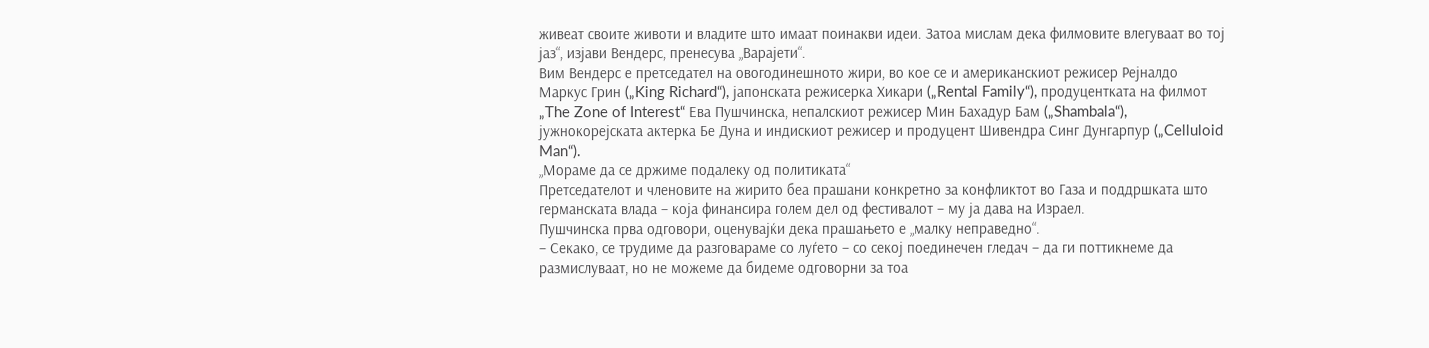живеат своите животи и владите што имаат поинакви идеи. Затоа мислам дека филмовите влегуваат во тој јаз“, изјави Вендерс, пренесува „Варајети“.
Вим Вендерс е претседател на овогодинешното жири, во кое се и американскиот режисер Рејналдо Маркус Грин („King Richard“), јапонската режисерка Хикари („Rental Family“), продуцентката на филмот „The Zone of Interest“ Ева Пушчинска, непалскиот режисер Мин Бахадур Бам („Shambala“), јужнокорејската актерка Бе Дуна и индискиот режисер и продуцент Шивендра Синг Дунгарпур („Celluloid Man“).
„Мораме да се држиме подалеку од политиката“
Претседателот и членовите на жирито беа прашани конкретно за конфликтот во Газа и поддршката што германската влада – која финансира голем дел од фестивалот – му ја дава на Израел.
Пушчинска прва одговори, оценувајќи дека прашањето е „малку неправедно“.
– Секако, се трудиме да разговараме со луѓето – со секој поединечен гледач – да ги поттикнеме да размислуваат, но не можеме да бидеме одговорни за тоа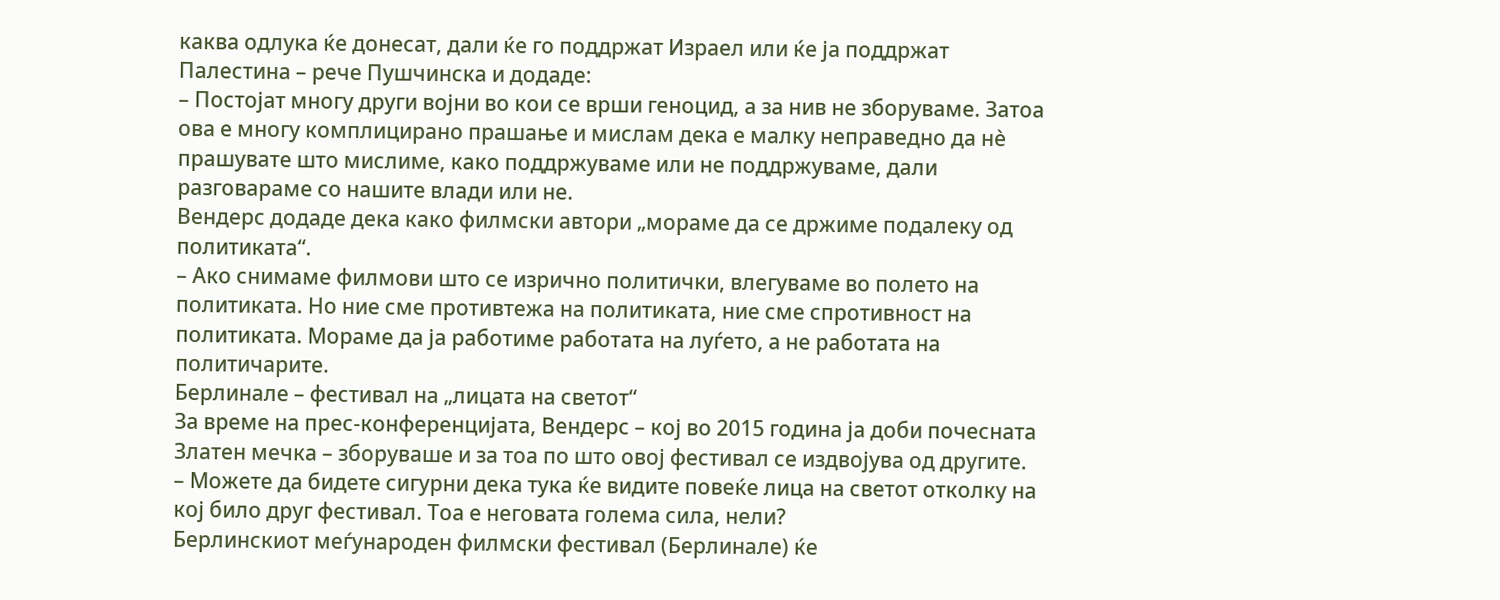каква одлука ќе донесат, дали ќе го поддржат Израел или ќе ја поддржат Палестина – рече Пушчинска и додаде:
– Постојат многу други војни во кои се врши геноцид, а за нив не зборуваме. Затоа ова е многу комплицирано прашање и мислам дека е малку неправедно да нè прашувате што мислиме, како поддржуваме или не поддржуваме, дали разговараме со нашите влади или не.
Вендерс додаде дека како филмски автори „мораме да се држиме подалеку од политиката“.
– Ако снимаме филмови што се изрично политички, влегуваме во полето на политиката. Но ние сме противтежа на политиката, ние сме спротивност на политиката. Мораме да ја работиме работата на луѓето, а не работата на политичарите.
Берлинале – фестивал на „лицата на светот“
За време на прес-конференцијата, Вендерс – кој во 2015 година ја доби почесната Златен мечка – зборуваше и за тоа по што овој фестивал се издвојува од другите.
– Можете да бидете сигурни дека тука ќе видите повеќе лица на светот отколку на кој било друг фестивал. Тоа е неговата голема сила, нели?
Берлинскиот меѓународен филмски фестивал (Берлинале) ќе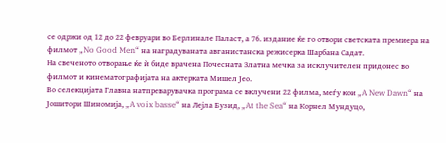се одржи од 12 до 22 февруари во Берлинале Паласт, а 76. издание ќе го отвори светската премиера на филмот „No Good Men“ на наградуваната авганистанска режисерка Шарбана Садат.
На свеченото отворање ќе ѝ биде врачена Почесната Златна мечка за исклучителен придонес во филмот и кинематографијата на актерката Мишел Јео.
Во селекцијата Главна натпреварувачка програма се вклучени 22 филма, меѓу кои „A New Dawn“ на Јошитори Шиномија, „A voix basse“ на Лејла Бузид, „At the Sea“ на Корнел Мундуцo,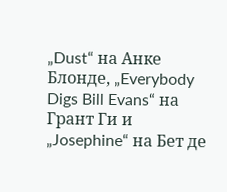„Dust“ на Анке Блонде, „Everybody Digs Bill Evans“ на Грант Ги и „Josephine“ на Бет де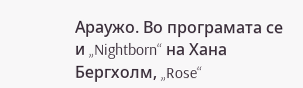Араужо. Во програмата се и „Nightborn“ на Хана Бергхолм, „Rose“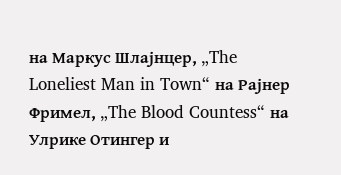на Маркус Шлајнцер, „The Loneliest Man in Town“ на Рајнер Фримел, „The Blood Countess“ на Улрике Отингер и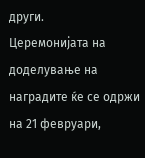други.
Церемонијата на доделување на наградите ќе се одржи на 21 февруари,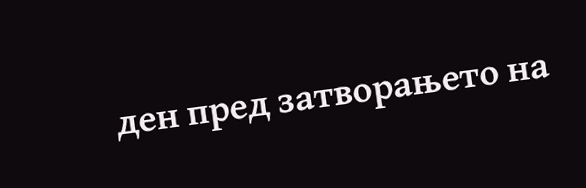ден пред затворањето на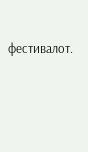фестивалот.